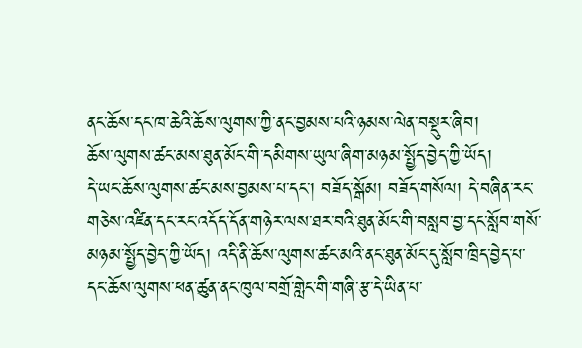ནང་ཆོས་དང་ཁ་ཆེའི་ཆོས་ལུགས་ཀྱི་ནང་བྱམས་པའི་ཉམས་ལེན་བསྡུར་ཞིབ།
ཆོས་ལུགས་ཚང་མས་ཐུན་མོང་གི་དམིགས་ཡུལ་ཞིག་མཉམ་སྤྱོད་བྱེད་ཀྱི་ཡོད།
དེ་ཡང་ཆོས་ལུགས་ཚང་མས་བྱམས་པ་དང་། བཟོད་སྒོམ། བཟོད་གསོལ། དེ་བཞིན་རང་གཅེས་འཛིན་དང་རང་འདོད་དོན་གཉེར་ལས་ཐར་བའི་ཐུན་མོང་གི་བསླབ་བྱ་དང་སློབ་གསོ་མཉམ་སྤྱོད་བྱེད་ཀྱི་ཡོད། འདི་ནི་ཆོས་ལུགས་ཚང་མའི་ནང་ཐུན་མོང་དུ་སློབ་ཁྲིད་བྱེད་པ་དང་ཆོས་ལུགས་ཕན་ཚུན་ནང་ཁུལ་བགྲོ་གླེང་གི་གཞི་རྩ་དེ་ཡིན་པ་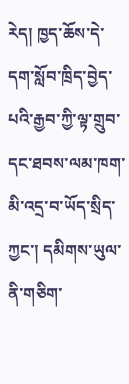རེད། ཁྱད་ཆོས་དེ་དག་སློབ་ཁྲིད་བྱེད་པའི་རྒྱབ་ཀྱི་ལྟ་གྲུབ་དང་ཐབས་ལམ་ཁག་མི་འདྲ་བ་ཡོད་སྲིད་ཀྱང་། དམིགས་ཡུལ་ནི་གཅིག་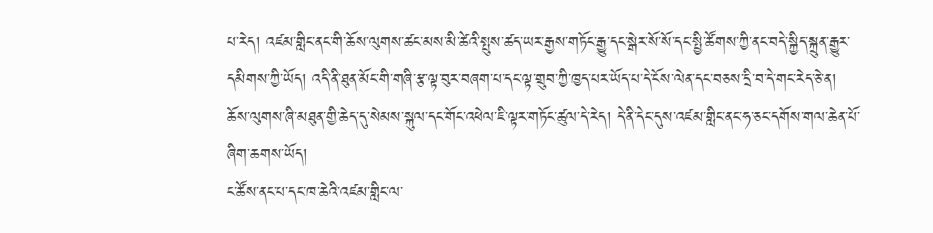པ་རེད། འཛམ་གླིང་ནང་གི་ཆོས་ལུགས་ཚང་མས་མི་ཚེའི་སྤུས་ཚད་ཡར་རྒྱས་གཏོང་རྒྱུ་དང་སྒེར་སོ་སོ་དང་སྤྱི་ཚོགས་ཀྱི་ནང་བདེ་སྐྱིད་སྐྲུན་རྒྱུར་དམིགས་ཀྱི་ཡོད། འདི་ནི་ཐུན་མོང་གི་གཞི་རྩ་ལྟ་བུར་བཞག་པ་དང་ལྟ་གྲུབ་ཀྱི་ཁྱད་པར་ཡོད་པ་དེ་ངོས་ལེན་དང་བཅས་དྲི་བ་དེ་གང་རེད་ཅེ་ན། ཆོས་ལུགས་ཞི་མཐུན་གྱི་ཆེད་དུ་སེམས་སྐུལ་དང་གོང་འཕེལ་ཇི་ལྟར་གཏོང་ཚུལ་དེ་རེད། དེ་ནི་དེང་དུས་འཛམ་གླིང་ནང་ཧ་ཅང་དགོས་གལ་ཆེན་པོ་ཞིག་ཆགས་ཡོད།
ང་ཚོས་ནང་པ་དང་ཁ་ཆེའི་འཛམ་གླིང་ལ་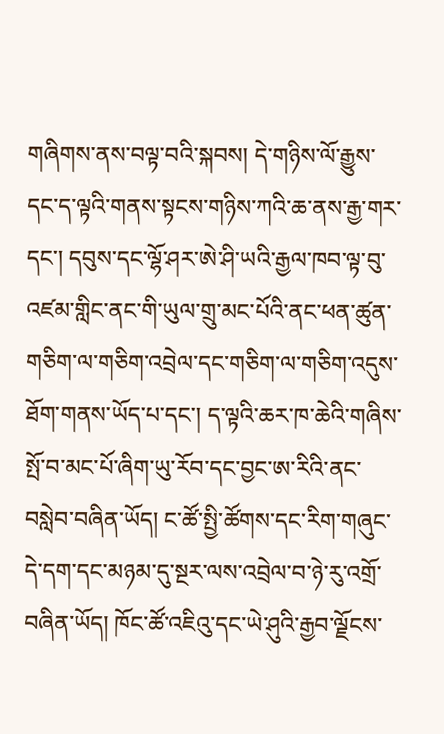གཞིགས་ནས་བལྟ་བའི་སྐབས། དེ་གཉིས་ལོ་རྒྱུས་དང་ད་ལྟའི་གནས་སྟངས་གཉིས་ཀའི་ཆ་ནས་རྒྱ་གར་དང་། དབུས་དང་ལྷོ་ཤར་ཨེ་ཤི་ཡའི་རྒྱལ་ཁབ་ལྟ་བུ་འཛམ་གླིང་ནང་གི་ཡུལ་གྲུ་མང་པོའི་ནང་ཕན་ཚུན་གཅིག་ལ་གཅིག་འབྲེལ་དང་གཅིག་ལ་གཅིག་འདུས་ཐོག་གནས་ཡོད་པ་དང་། ད་ལྟའི་ཆར་ཁ་ཆེའི་གཞིས་སྤོ་བ་མང་པོ་ཞིག་ཡུ་རོབ་དང་བྱང་ཨ་རིའི་ནང་བསླེབ་བཞིན་ཡོད། ང་ཚོ་སྤྱི་ཚོགས་དང་རིག་གཞུང་དེ་དག་དང་མཉམ་དུ་སྔར་ལས་འབྲེལ་བ་ཉེ་རུ་འགྲོ་བཞིན་ཡོད། ཁོང་ཚོ་འཇིའུ་དང་ཡེ་ཤུའི་རྒྱབ་ལྗོངས་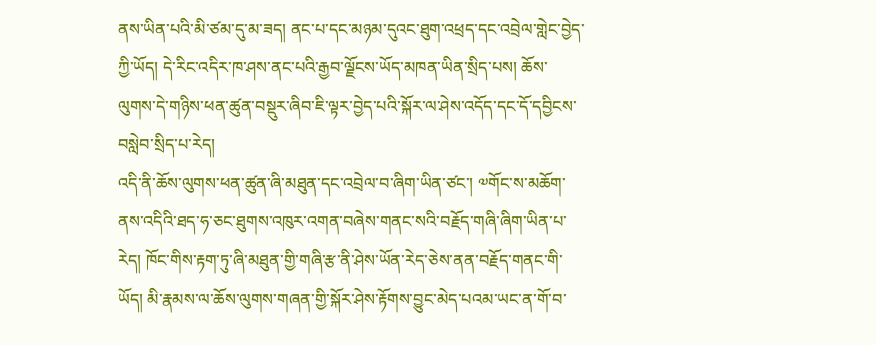ནས་ཡིན་པའི་མི་ཙམ་དུ་མ་ཟད། ནང་པ་དང་མཉམ་དུའང་ཐུག་འཕྲད་དང་འབྲེལ་གླེང་བྱེད་ཀྱི་ཡོད། དེ་རིང་འདིར་ཁ་ཤས་ནང་པའི་རྒྱབ་ལྗོངས་ཡོད་མཁན་ཡིན་སྲིད་པས། ཆོས་ལུགས་དེ་གཉིས་ཕན་ཚུན་བསྡུར་ཞིབ་ཇི་ལྟར་བྱེད་པའི་སྐོར་ལ་ཤེས་འདོད་དང་དོ་དབྱིངས་བསླེབ་སྲིད་པ་རེད།
འདི་ནི་ཆོས་ལུགས་ཕན་ཚུན་ཞི་མཐུན་དང་འབྲེལ་བ་ཞིག་ཡིན་ཙང་། ༧གོང་ས་མཆོག་ནས་འདིའི་ཐད་ཧ་ཅང་ཐུགས་འཁུར་འགན་བཞེས་གནང་སའི་བརྗོད་གཞི་ཞིག་ཡིན་པ་རེད། ཁོང་གིས་རྟག་ཏུ་ཞི་མཐུན་གྱི་གཞི་རྩ་ནི་ཤེས་ཡོན་རེད་ཅེས་ནན་བརྗོད་གནང་གི་ཡོད། མི་རྣམས་ལ་ཆོས་ལུགས་གཞན་གྱི་སྐོར་ཤེས་རྟོགས་བྱུང་མེད་པའམ་ཡང་ན་གོ་བ་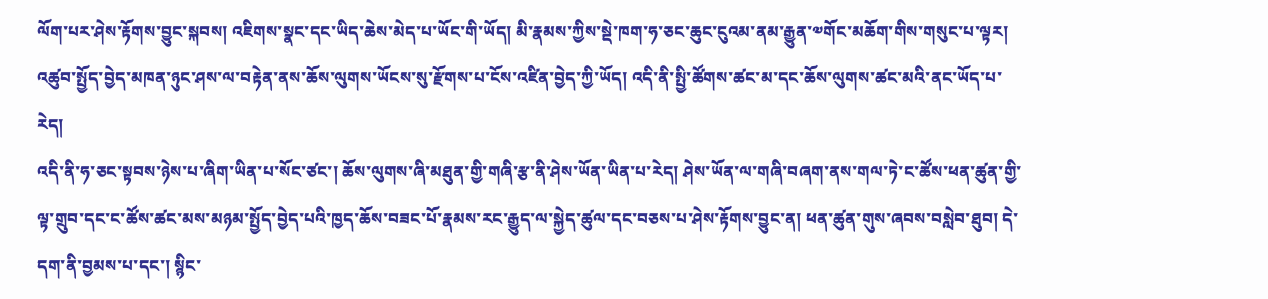ལོག་པར་ཤེས་རྟོགས་བྱུང་སྐབས། འཇིགས་སྣང་དང་ཡིད་ཆེས་མེད་པ་ཡོང་གི་ཡོད། མི་རྣམས་ཀྱིས་སྡེ་ཁག་ཧ་ཅང་ཆུང་ངུའམ་ནམ་རྒྱུན་༧གོང་མཆོག་གིས་གསུང་པ་ལྟར། འཚུབ་སྤྱོད་བྱེད་མཁན་ཉུང་ཤས་ལ་བརྟེན་ནས་ཆོས་ལུགས་ཡོངས་སུ་རྫོགས་པ་ངོས་འཛིན་བྱེད་ཀྱི་ཡོད། འདི་ནི་སྤྱི་ཚོགས་ཚང་མ་དང་ཆོས་ལུགས་ཚང་མའི་ནང་ཡོད་པ་རེད།
འདི་ནི་ཧ་ཅང་སྟབས་ཉེས་པ་ཞིག་ཡིན་པ་སོང་ཙང་། ཆོས་ལུགས་ཞི་མཐུན་གྱི་གཞི་རྩ་ནི་ཤེས་ཡོན་ཡིན་པ་རེད། ཤེས་ཡོན་ལ་གཞི་བཞག་ནས་གལ་ཏེ་ང་ཚོས་ཕན་ཚུན་གྱི་ལྟ་གྲུབ་དང་ང་ཚོས་ཚང་མས་མཉམ་སྤྱོད་བྱེད་པའི་ཁྱད་ཆོས་བཟང་པོ་རྣམས་རང་རྒྱུད་ལ་སྐྱེད་ཚུལ་དང་བཅས་པ་ཤེས་རྟོགས་བྱུང་ན། ཕན་ཚུན་གུས་ཞབས་བསླེབ་ཐུབ། དེ་དག་ནི་བྱམས་པ་དང་། སྙིང་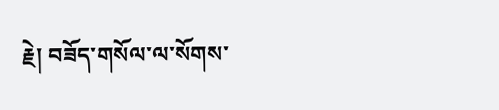རྗེ། བཟོད་གསོལ་ལ་སོགས་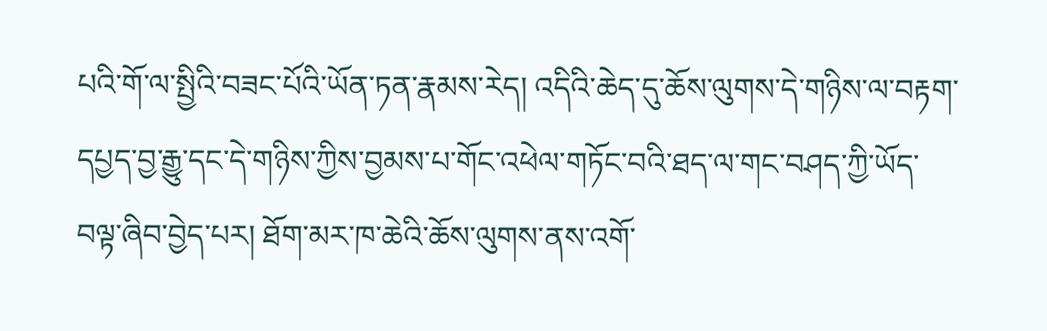པའི་གོ་ལ་སྤྱིའི་བཟང་པོའི་ཡོན་ཏན་རྣམས་རེད། འདིའི་ཆེད་དུ་ཆོས་ལུགས་དེ་གཉིས་ལ་བརྟག་དཔྱད་བྱ་རྒྱུ་དང་དེ་གཉིས་ཀྱིས་བྱམས་པ་གོང་འཕེལ་གཏོང་བའི་ཐད་ལ་གང་བཤད་ཀྱི་ཡོད་བལྟ་ཞིབ་བྱེད་པར། ཐོག་མར་ཁ་ཆེའི་ཆོས་ལུགས་ནས་འགོ་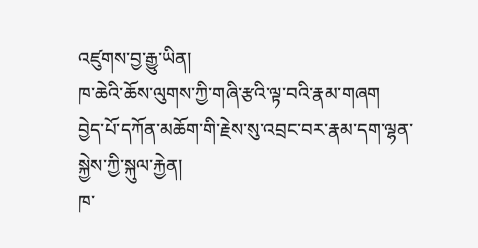འཛུགས་བྱ་རྒྱུ་ཡིན།
ཁ་ཆེའི་ཆོས་ལུགས་ཀྱི་གཞི་རྩའི་ལྟ་བའི་རྣམ་གཞག
བྱེད་པོ་དཀོན་མཆོག་གི་རྗེས་སུ་འབྲང་བར་རྣམ་དག་ལྷན་སྐྱེས་ཀྱི་སྐུལ་རྐྱེན།
ཁ་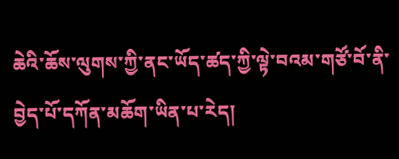ཆེའི་ཆོས་ལུགས་ཀྱི་ནང་ཡོད་ཚད་ཀྱི་ལྟེ་བའམ་གཙོ་བོ་ནི་བྱེད་པོ་དཀོན་མཆོག་ཡིན་པ་རེད།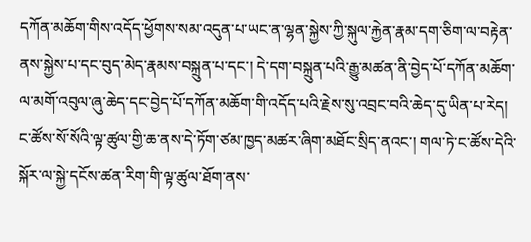དཀོན་མཆོག་གིས་འདོད་ཕྱོགས་སམ་འདུན་པ་ཡང་ན་ལྷན་སྐྱེས་ཀྱི་སྐུལ་རྐྱེན་རྣམ་དག་ཅིག་ལ་བརྟེན་ནས་སྐྱེས་པ་དང་བུད་མེད་རྣམས་བསྐྲུན་པ་དང་། དེ་དག་བསྐྲུན་པའི་རྒྱུ་མཚན་ནི་བྱེད་པོ་དཀོན་མཆོག་ལ་མགོ་འབུལ་ཞུ་ཆེད་དང་བྱེད་པོ་དཀོན་མཆོག་གི་འདོད་པའི་རྗེས་སུ་འབྲང་བའི་ཆེད་དུ་ཡིན་པ་རེད། ང་ཚོས་སོ་སོའི་ལྟ་ཚུལ་གྱི་ཆ་ནས་དེ་ཏོག་ཙམ་ཁྱད་མཚར་ཞིག་མཐོང་སྲིད་ནའང་། གལ་ཏེ་ང་ཚོས་དེའི་སྐོར་ལ་སྐྱེ་དངོས་ཚན་རིག་གི་ལྟ་ཚུལ་ཐོག་ནས་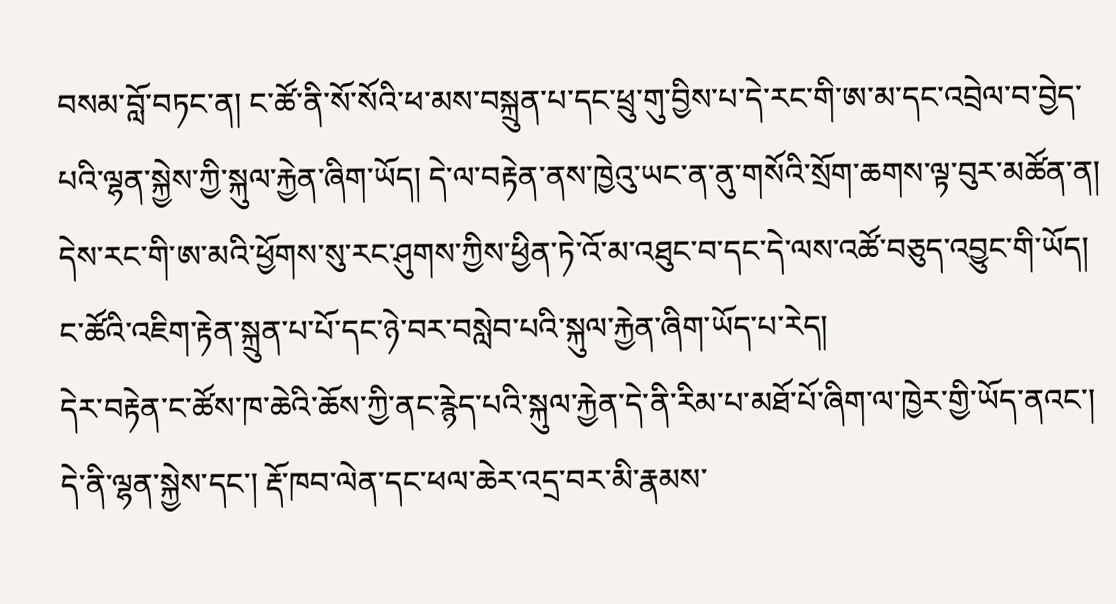བསམ་བློ་བཏང་ན། ང་ཚོ་ནི་སོ་སོའི་ཕ་མས་བསྐྲུན་པ་དང་ཕྲུ་གུ་བྱིས་པ་དེ་རང་གི་ཨ་མ་དང་འབྲེལ་བ་བྱེད་པའི་ལྷན་སྐྱེས་ཀྱི་སྐུལ་རྐྱེན་ཞིག་ཡོད། དེ་ལ་བརྟེན་ནས་ཁྱེའུ་ཡང་ན་ནུ་གསོའི་སྲོག་ཆགས་ལྟ་བུར་མཚོན་ན། དེས་རང་གི་ཨ་མའི་ཕྱོགས་སུ་རང་ཤུགས་ཀྱིས་ཕྱིན་ཏེ་འོ་མ་འཐུང་བ་དང་དེ་ལས་འཚོ་བཅུད་འབྱུང་གི་ཡོད། ང་ཚོའི་འཇིག་རྟེན་སྐྲུན་པ་པོ་དང་ཉེ་བར་བསླེབ་པའི་སྐུལ་རྐྱེན་ཞིག་ཡོད་པ་རེད།
དེར་བརྟེན་ང་ཚོས་ཁ་ཆེའི་ཆོས་ཀྱི་ནང་རྙེད་པའི་སྐུལ་རྐྱེན་དེ་ནི་རིམ་པ་མཐོ་པོ་ཞིག་ལ་ཁྱེར་གྱི་ཡོད་ནའང་། དེ་ནི་ལྷན་སྐྱེས་དང་། རྡོ་ཁབ་ལེན་དང་ཕལ་ཆེར་འདྲ་བར་མི་རྣམས་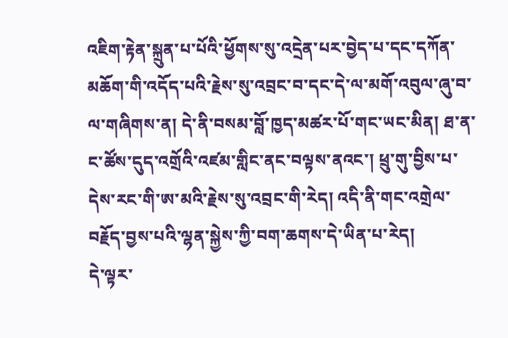འཇིག་རྟེན་སྐྲུན་པ་པོའི་ཕྱོགས་སུ་འདྲེན་པར་བྱེད་པ་དང་དཀོན་མཆོག་གི་འདོད་པའི་རྗེས་སུ་འབྲང་བ་དང་དེ་ལ་མགོ་འབུལ་ཞུ་བ་ལ་གཞིགས་ན། དེ་ནི་བསམ་བློ་ཁྱད་མཚར་པོ་གང་ཡང་མིན། ཐ་ན་ང་ཚོས་དུད་འགྲོའི་འཛམ་གླིང་ནང་བལྟས་ནའང་། ཕྲུ་གུ་བྱིས་པ་དེས་རང་གི་ཨ་མའི་རྗེས་སུ་འབྲང་གི་རེད། འདི་ནི་གང་འགྲེལ་བརྗོད་བྱས་པའི་ལྷན་སྐྱེས་ཀྱི་བག་ཆགས་དེ་ཡིན་པ་རེད།
དེ་ལྟར་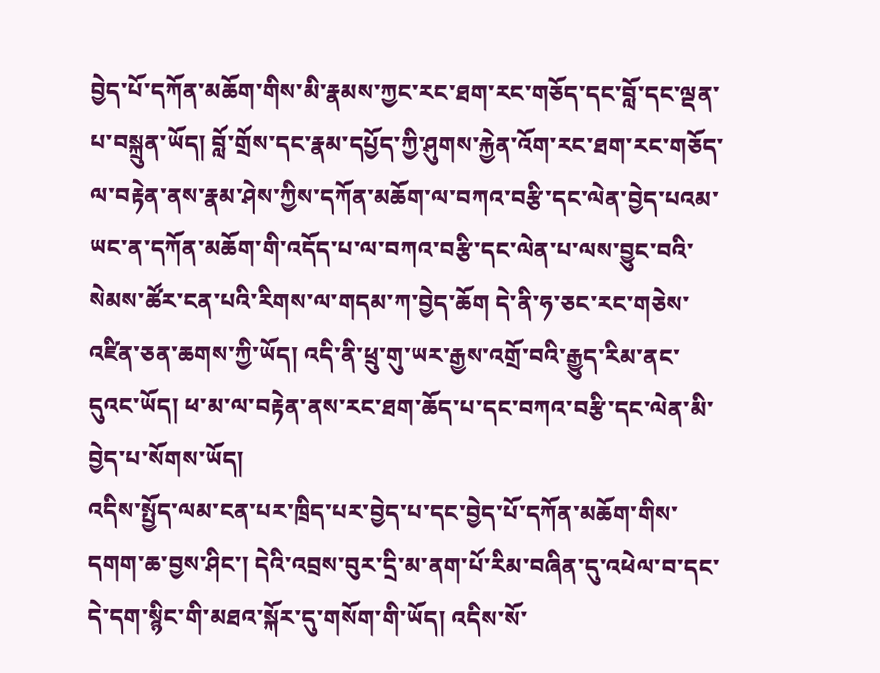བྱེད་པོ་དཀོན་མཆོག་གིས་མི་རྣམས་ཀྱང་རང་ཐག་རང་གཅོད་དང་བློ་དང་ལྡན་པ་བསྐྲུན་ཡོད། བློ་གྲོས་དང་རྣམ་དཔྱོད་ཀྱི་ཤུགས་རྐྱེན་འོག་རང་ཐག་རང་གཅོད་ལ་བརྟེན་ནས་རྣམ་ཤེས་ཀྱིས་དཀོན་མཆོག་ལ་བཀའ་བརྩི་དང་ལེན་བྱེད་པའམ་ཡང་ན་དཀོན་མཆོག་གི་འདོད་པ་ལ་བཀའ་བརྩི་དང་ལེན་པ་ལས་བྱུང་བའི་སེམས་ཚོར་ངན་པའི་རིགས་ལ་གདམ་ཀ་བྱེད་ཆོག དེ་ནི་ཧ་ཅང་རང་གཅེས་འཛིན་ཅན་ཆགས་ཀྱི་ཡོད། འདི་ནི་ཕྲུ་གུ་ཡར་རྒྱས་འགྲོ་བའི་རྒྱུད་རིམ་ནང་དུའང་ཡོད། ཕ་མ་ལ་བརྟེན་ནས་རང་ཐག་ཆོད་པ་དང་བཀའ་བརྩི་དང་ལེན་མི་བྱེད་པ་སོགས་ཡོད།
འདིས་སྤྱོད་ལམ་ངན་པར་ཁྲིད་པར་བྱེད་པ་དང་བྱེད་པོ་དཀོན་མཆོག་གིས་དགག་ཆ་བྱས་ཤིང་། དེའི་འབྲས་བུར་དྲི་མ་ནག་པོ་རིམ་བཞིན་དུ་འཕེལ་བ་དང་དེ་དག་སྙིང་གི་མཐའ་སྐོར་དུ་གསོག་གི་ཡོད། འདིས་སོ་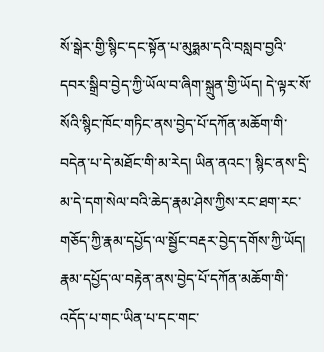སོ་སྒེར་གྱི་སྙིང་དང་སྟོན་པ་མུཧྨམ་དའི་བསླབ་བྱའི་དབར་སྒྲིབ་བྱེད་ཀྱི་ཡོལ་བ་ཞིག་སྐྲུན་གྱི་ཡོད། དེ་ལྟར་སོ་སོའི་སྙིང་ཁོང་གཏིང་ནས་བྱེད་པོ་དཀོན་མཆོག་གི་བདེན་པ་དེ་མཐོང་གི་མ་རེད། ཡིན་ནའང་། སྙིང་ནས་དྲི་མ་དེ་དག་སེལ་བའི་ཆེད་རྣམ་ཤེས་ཀྱིས་རང་ཐག་རང་གཅོད་ཀྱི་རྣམ་དཔྱོད་ལ་སྦྱོང་བརྡར་བྱེད་དགོས་ཀྱི་ཡོད། རྣམ་དཔྱོད་ལ་བརྟེན་ནས་བྱེད་པོ་དཀོན་མཆོག་གི་འདོད་པ་གང་ཡིན་པ་དང་གང་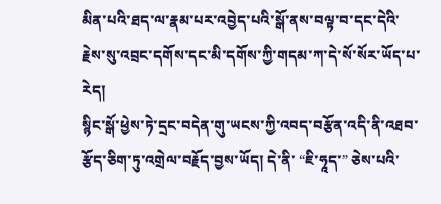མིན་པའི་ཐད་ལ་རྣམ་པར་འབྱེད་པའི་སྒོ་ནས་བལྟ་བ་དང་དེའི་རྗེས་སུ་འབྲང་དགོས་དང་མི་དགོས་ཀྱི་གདམ་ཀ་དེ་སོ་སོར་ཡོད་པ་རེད།
སྙིང་སྒོ་ཕྱེས་ཏེ་དྲང་བདེན་གུ་ཡངས་ཀྱི་འབད་བརྩོན་འདི་ནི་འཐབ་རྩོད་ཅིག་ཏུ་འགྲེལ་བརྗོད་བྱས་ཡོད། དེ་ནི་ “ཇི་ཧཱད་” ཅེས་པའི་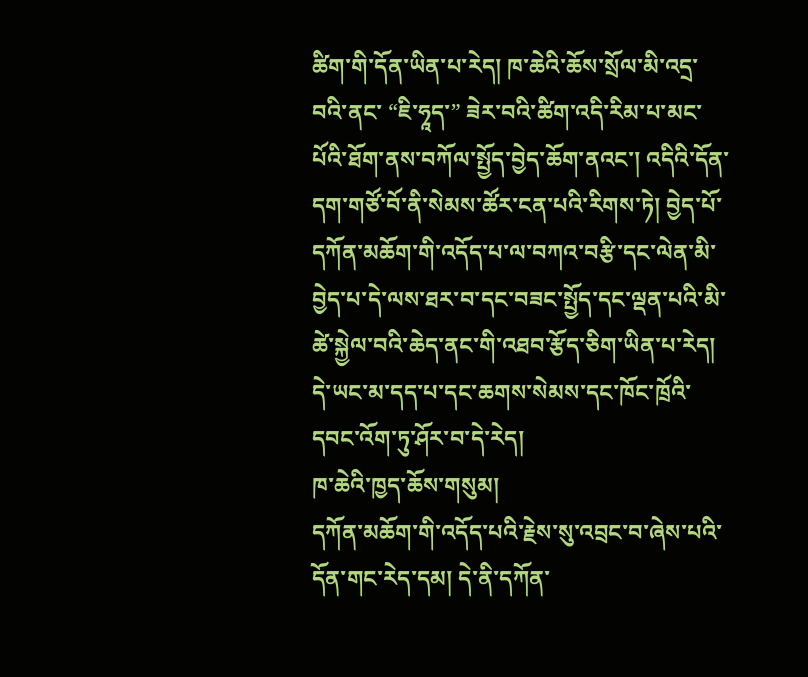ཚིག་གི་དོན་ཡིན་པ་རེད། ཁ་ཆེའི་ཆོས་སྲོལ་མི་འདྲ་བའི་ནང་ “ཇི་ཧཱད་” ཟེར་བའི་ཚིག་འདི་རིམ་པ་མང་པོའི་ཐོག་ནས་བཀོལ་སྤྱོད་བྱེད་ཆོག་ནའང་། འདིའི་དོན་དག་གཙོ་བོ་ནི་སེམས་ཚོར་ངན་པའི་རིགས་ཏེ། བྱེད་པོ་དཀོན་མཆོག་གི་འདོད་པ་ལ་བཀའ་བརྩི་དང་ལེན་མི་བྱེད་པ་དེ་ལས་ཐར་བ་དང་བཟང་སྤྱོད་དང་ལྡན་པའི་མི་ཚེ་སྐྱེལ་བའི་ཆེད་ནང་གི་འཐབ་རྩོད་ཅིག་ཡིན་པ་རེད། དེ་ཡང་མ་དད་པ་དང་ཆགས་སེམས་དང་ཁོང་ཁྲོའི་དབང་འོག་ཏུ་ཤོར་བ་དེ་རེད།
ཁ་ཆེའི་ཁྱད་ཆོས་གསུམ།
དཀོན་མཆོག་གི་འདོད་པའི་རྗེས་སུ་འབྲང་བ་ཞེས་པའི་དོན་གང་རེད་དམ། དེ་ནི་དཀོན་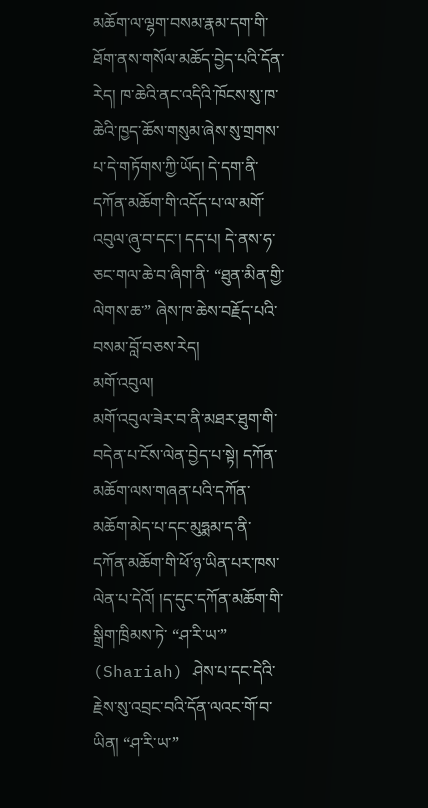མཆོག་ལ་ལྷག་བསམ་རྣམ་དག་གི་ཐོག་ནས་གསོལ་མཆོད་བྱེད་པའི་དོན་རེད། ཁ་ཆེའི་ནང་འདིའི་ཁོངས་སུ་ཁ་ཆེའི་ཁྱད་ཆོས་གསུམ་ཞེས་སུ་གྲགས་པ་དེ་གཏོགས་ཀྱི་ཡོད། དེ་དག་ནི་དཀོན་མཆོག་གི་འདོད་པ་ལ་མགོ་འབུལ་ཞུ་བ་དང་། དད་པ། དེ་ནས་ཧ་ཅང་གལ་ཆེ་བ་ཞིག་ནི་ “ཐུན་མིན་གྱི་ལེགས་ཆ་” ཞེས་ཁ་ཆེས་བརྗོད་པའི་བསམ་བློ་བཅས་རེད།
མགོ་འབུལ།
མགོ་འབུལ་ཟེར་བ་ནི་མཐར་ཐུག་གི་བདེན་པ་ངོས་ལེན་བྱེད་པ་སྟེ། དཀོན་མཆོག་ལས་གཞན་པའི་དཀོན་མཆོག་མེད་པ་དང་མུཧྨམ་ད་ནི་དཀོན་མཆོག་གི་ཕོ་ཉ་ཡིན་པར་ཁས་ལེན་པ་དེའོ། །ད་དུང་དཀོན་མཆོག་གི་སྒྲིག་ཁྲིམས་ཏེ་ “ཤ་རི་ཡ་” (Shariah) ཤེས་པ་དང་དེའི་རྗེས་སུ་འབྲང་བའི་དོན་ལའང་གོ་བ་ཡིན། “ཤ་རི་ཡ་”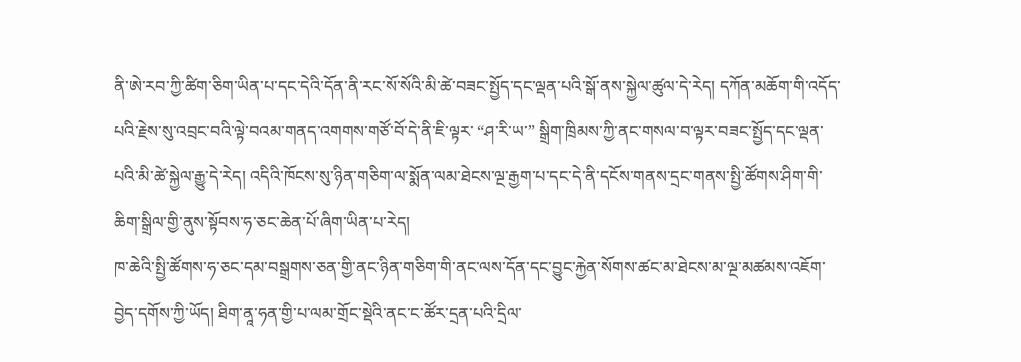ནི་ཨེ་རབ་ཀྱི་ཚིག་ཅིག་ཡིན་པ་དང་དེའི་དོན་ནི་རང་སོ་སོའི་མི་ཚེ་བཟང་སྤྱོད་དང་ལྡན་པའི་སྒོ་ནས་སྐྱེལ་ཚུལ་དེ་རེད། དཀོན་མཆོག་གི་འདོད་པའི་རྗེས་སུ་འབྲང་བའི་ལྟེ་བའམ་གནད་འགགས་གཙོ་བོ་དེ་ནི་ཇི་ལྟར་ “ཤ་རི་ཡ་” སྒྲིག་ཁྲིམས་ཀྱི་ནང་གསལ་བ་ལྟར་བཟང་སྤྱོད་དང་ལྡན་པའི་མི་ཚེ་སྐྱེལ་རྒྱུ་དེ་རེད། འདིའི་ཁོངས་སུ་ཉིན་གཅིག་ལ་སྨོན་ལམ་ཐེངས་ལྔ་རྒྱག་པ་དང་དེ་ནི་དངོས་གནས་དྲང་གནས་སྤྱི་ཚོགས་ཤིག་གི་ཆིག་སྒྲིལ་གྱི་ནུས་སྟོབས་ཧ་ཅང་ཆེན་པོ་ཞིག་ཡིན་པ་རེད།
ཁ་ཆེའི་སྤྱི་ཚོགས་ཧ་ཅང་དམ་བསྒྲགས་ཅན་གྱི་ནང་ཉིན་གཅིག་གི་ནང་ལས་དོན་དང་བྱུང་རྐྱེན་སོགས་ཚང་མ་ཐེངས་མ་ལྔ་མཚམས་འཇོག་བྱེད་དགོས་ཀྱི་ཡོད། ཐིག་ནཱ་ཧན་གྱི་པ་ལམ་གྲོང་སྡེའི་ནང་ང་ཚོར་དྲན་པའི་དྲིལ་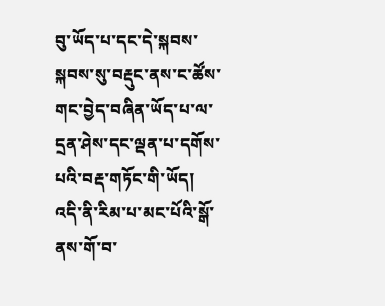བུ་ཡོད་པ་དང་དེ་སྐབས་སྐབས་སུ་བརྡུང་ནས་ང་ཚོས་གང་བྱེད་བཞིན་ཡོད་པ་ལ་དྲན་ཤེས་དང་ལྡན་པ་དགོས་པའི་བརྡ་གཏོང་གི་ཡོད། འདི་ནི་རིམ་པ་མང་པོའི་སྒོ་ནས་གོ་བ་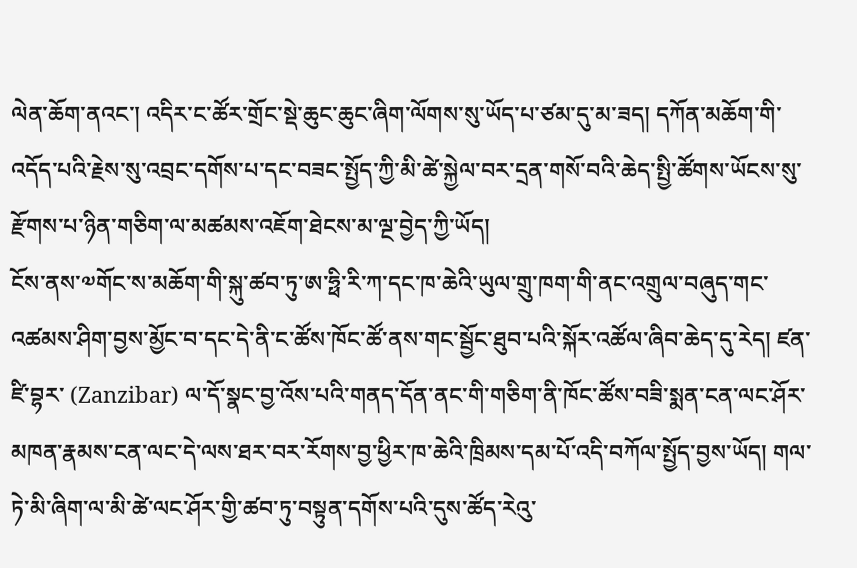ལེན་ཆོག་ནའང་། འདིར་ང་ཚོར་གྲོང་སྡེ་ཆུང་ཆུང་ཞིག་ལོགས་སུ་ཡོད་པ་ཙམ་དུ་མ་ཟད། དཀོན་མཆོག་གི་འདོད་པའི་རྗེས་སུ་འབྲང་དགོས་པ་དང་བཟང་སྤྱོད་ཀྱི་མི་ཚེ་སྐྱེལ་བར་དྲན་གསོ་བའི་ཆེད་སྤྱི་ཚོགས་ཡོངས་སུ་རྫོགས་པ་ཉིན་གཅིག་ལ་མཚམས་འཇོག་ཐེངས་མ་ལྔ་བྱེད་ཀྱི་ཡོད།
ངོས་ནས་༧གོང་ས་མཆོག་གི་སྐུ་ཚབ་ཏུ་ཨ་ཧྥི་རི་ཀ་དང་ཁ་ཆེའི་ཡུལ་གྲུ་ཁག་གི་ནང་འགྲུལ་བཞུད་གང་འཚམས་ཤིག་བྱས་མྱོང་བ་དང་དེ་ནི་ང་ཚོས་ཁོང་ཚོ་ནས་གང་སྦྱོང་ཐུབ་པའི་སྐོར་འཚོལ་ཞིབ་ཆེད་དུ་རེད། ཛན་ཛི་བྷར་ (Zanzibar) ལ་དོ་སྣང་བྱ་འོས་པའི་གནད་དོན་ནང་གི་གཅིག་ནི་ཁོང་ཚོས་བཟི་སྨན་ངན་ལང་ཤོར་མཁན་རྣམས་ངན་ལང་དེ་ལས་ཐར་བར་རོགས་བྱ་ཕྱིར་ཁ་ཆེའི་ཁྲིམས་དམ་པོ་འདི་བཀོལ་སྤྱོད་བྱས་ཡོད། གལ་ཏེ་མི་ཞིག་ལ་མི་ཚེ་ལང་ཤོར་གྱི་ཚབ་ཏུ་བསྟུན་དགོས་པའི་དུས་ཚོད་རེའུ་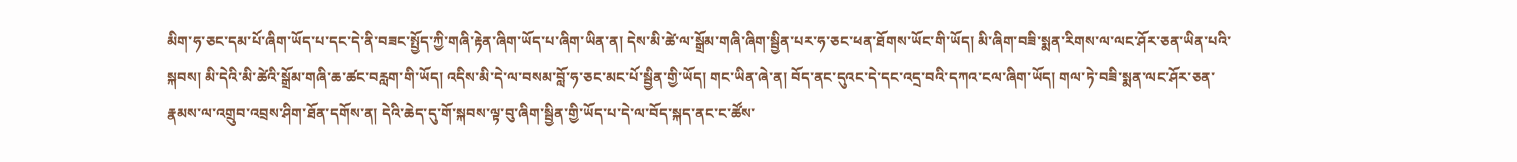མིག་ཧ་ཅང་དམ་པོ་ཞིག་ཡོད་པ་དང་དེ་ནི་བཟང་སྤྱོད་ཀྱི་གཞི་རྟེན་ཞིག་ཡོད་པ་ཞིག་ཡིན་ན། དེས་མི་ཚེ་ལ་སྒྲོམ་གཞི་ཞིག་སྦྱིན་པར་ཧ་ཅང་ཕན་ཐོགས་ཡོང་གི་ཡོད། མི་ཞིག་བཟི་སྨན་རིགས་ལ་ལང་ཤོར་ཅན་ཡིན་པའི་སྐབས། མི་དེའི་མི་ཚེའི་སྒྲོམ་གཞི་ཆ་ཚང་བརླག་གི་ཡོད། འདིས་མི་དེ་ལ་བསམ་བློ་ཧ་ཅང་མང་པོ་སྦྱིན་གྱི་ཡོད། གང་ཡིན་ཞེ་ན། བོད་ནང་དུའང་དེ་དང་འདྲ་བའི་དཀའ་ངལ་ཞིག་ཡོད། གལ་ཏེ་བཟི་སྨན་ལང་ཤོར་ཅན་རྣམས་ལ་འགྲུབ་འབྲས་ཤིག་ཐོན་དགོས་ན། དེའི་ཆེད་དུ་གོ་སྐབས་ལྟ་བུ་ཞིག་སྦྱིན་གྱི་ཡོད་པ་དེ་ལ་བོད་སྐད་ནང་ང་ཚོས་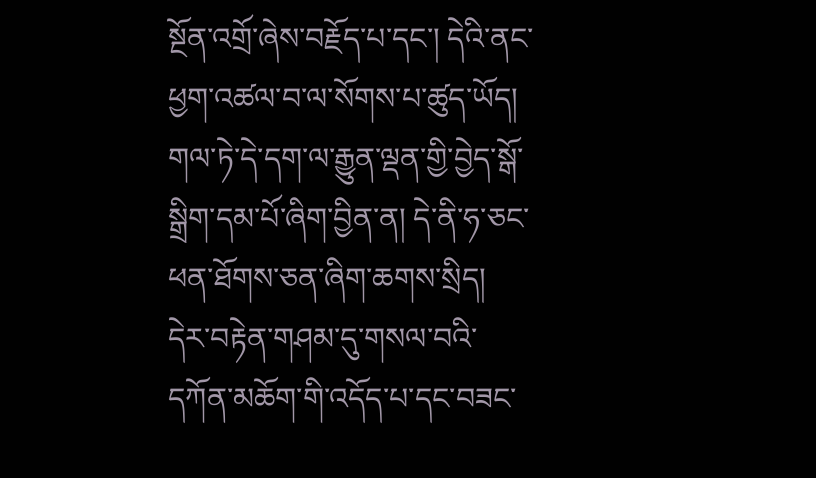སྔོན་འགྲོ་ཞེས་བརྗོད་པ་དང་། དེའི་ནང་ཕྱག་འཚལ་བ་ལ་སོགས་པ་ཚུད་ཡོད། གལ་ཏེ་དེ་དག་ལ་རྒྱུན་ལྡན་གྱི་བྱེད་སྒོ་སྒྲིག་དམ་པོ་ཞིག་བྱིན་ན། དེ་ནི་ཧ་ཅང་ཕན་ཐོགས་ཅན་ཞིག་ཆགས་སྲིད།
དེར་བརྟེན་གཤམ་དུ་གསལ་བའི་དཀོན་མཆོག་གི་འདོད་པ་དང་བཟང་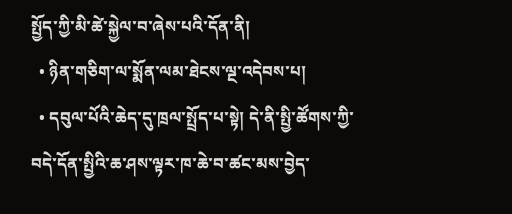སྤྱོད་ཀྱི་མི་ཚེ་སྐྱེལ་བ་ཞེས་པའི་དོན་ནི།
  • ཉིན་གཅིག་ལ་སྨོན་ལམ་ཐེངས་ལྔ་འདེབས་པ།
  • དབུལ་པོའི་ཆེད་དུ་ཁྲལ་སྤྲོད་པ་སྟེ། དེ་ནི་སྤྱི་ཚོགས་ཀྱི་བདེ་དོན་སྤྱིའི་ཆ་ཤས་ལྟར་ཁ་ཆེ་བ་ཚང་མས་བྱེད་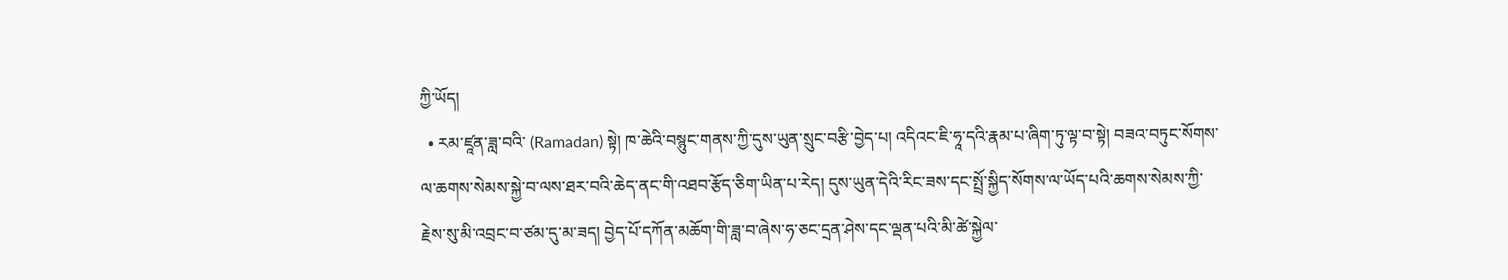ཀྱི་ཡོད།
  • རམ་ཛཱན་ཟླ་བའི་ (Ramadan) སྟེ། ཁ་ཆེའི་བསྙུང་གནས་ཀྱི་དུས་ཡུན་སྲུང་བརྩི་བྱེད་པ། འདིའང་ཇི་ཧཱ་དའི་རྣམ་པ་ཞིག་ཏུ་ལྟ་བ་སྟེ། བཟའ་བཏུང་སོགས་ལ་ཆགས་སེམས་སྐྱེ་བ་ལས་ཐར་བའི་ཆེད་ནང་གི་འཐབ་རྩོད་ཅིག་ཡིན་པ་རེད། དུས་ཡུན་དེའི་རིང་ཟས་དང་སྤྲོ་སྐྱིད་སོགས་ལ་ཡོད་པའི་ཆགས་སེམས་ཀྱི་རྗེས་སུ་མི་འབྲང་བ་ཙམ་དུ་མ་ཟད། བྱེད་པོ་དཀོན་མཆོག་གི་ཟླ་བ་ཞེས་ཧ་ཅང་དྲན་ཤེས་དང་ལྡན་པའི་མི་ཚེ་སྐྱེལ་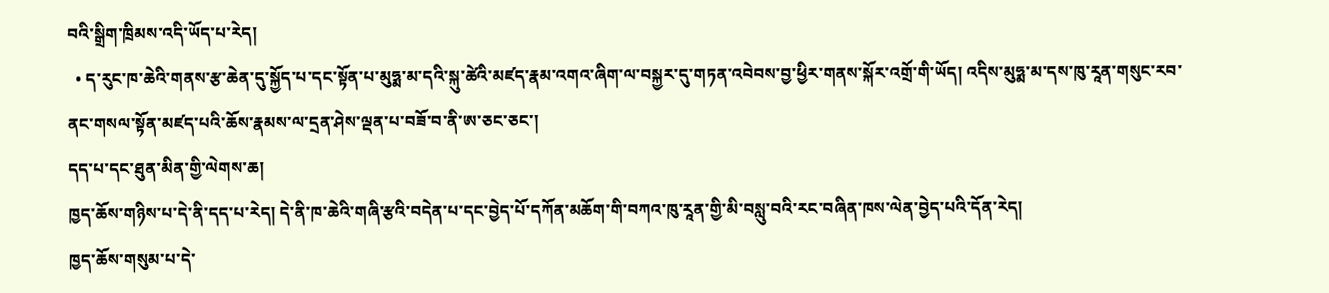བའི་སྒྲིག་ཁྲིམས་འདི་ཡོད་པ་རེད།
  • ད་རུང་ཁ་ཆེའི་གནས་རྩ་ཆེན་དུ་སྐྱོད་པ་དང་སྟོན་པ་མུཧྨ་མ་དའི་སྐུ་ཚེའི་མཛད་རྣམ་འགའ་ཞིག་ལ་བསྐྱར་དུ་གཏན་འབེབས་བྱ་ཕྱིར་གནས་སྐོར་འགྲོ་གི་ཡོད། འདིས་མུཧྨ་མ་དས་ཁུ་རཱན་གསུང་རབ་ནང་གསལ་སྟོན་མཛད་པའི་ཆོས་རྣམས་ལ་དྲན་ཤེས་ལྡན་པ་བཟོ་བ་ནི་ཨ་ཅང་ཅང་།
དད་པ་དང་ཐུན་མིན་གྱི་ལེགས་ཆ།
ཁྱད་ཆོས་གཉིས་པ་དེ་ནི་དད་པ་རེད། དེ་ནི་ཁ་ཆེའི་གཞི་རྩའི་བདེན་པ་དང་བྱེད་པོ་དཀོན་མཆོག་གི་བཀའ་ཁུ་རཱན་གྱི་མི་བསླུ་བའི་རང་བཞིན་ཁས་ལེན་བྱེད་པའི་དོན་རེད།
ཁྱད་ཆོས་གསུམ་པ་དེ་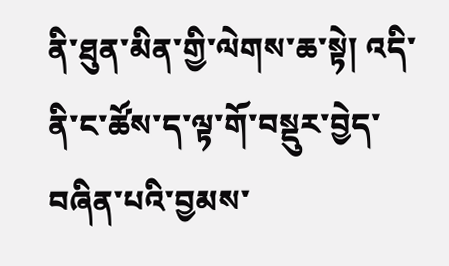ནི་ཐུན་མིན་གྱི་ལེགས་ཆ་སྟེ། འདི་ནི་ང་ཚོས་ད་ལྟ་གོ་བསྡུར་བྱེད་བཞིན་པའི་བྱམས་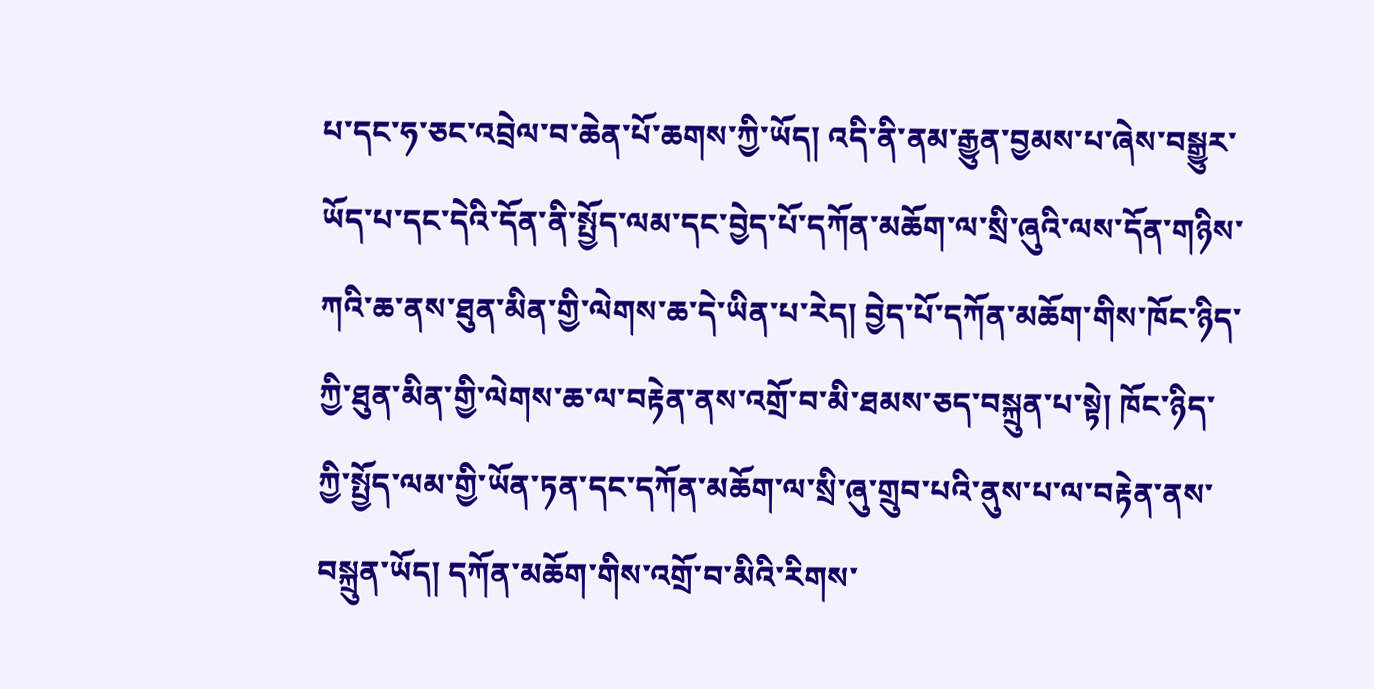པ་དང་ཧ་ཅང་འབྲེལ་བ་ཆེན་པོ་ཆགས་ཀྱི་ཡོད། འདི་ནི་ནམ་རྒྱུན་བྱམས་པ་ཞེས་བསྒྱུར་ཡོད་པ་དང་དེའི་དོན་ནི་སྤྱོད་ལམ་དང་བྱེད་པོ་དཀོན་མཆོག་ལ་སྲི་ཞུའི་ལས་དོན་གཉིས་ཀའི་ཆ་ནས་ཐུན་མིན་གྱི་ལེགས་ཆ་དེ་ཡིན་པ་རེད། བྱེད་པོ་དཀོན་མཆོག་གིས་ཁོང་ཉིད་ཀྱི་ཐུན་མིན་གྱི་ལེགས་ཆ་ལ་བརྟེན་ནས་འགྲོ་བ་མི་ཐམས་ཅད་བསྐྲུན་པ་སྟེ། ཁོང་ཉིད་ཀྱི་སྤྱོད་ལམ་གྱི་ཡོན་ཏན་དང་དཀོན་མཆོག་ལ་སྲི་ཞུ་གྲུབ་པའི་ནུས་པ་ལ་བརྟེན་ནས་བསྐྲུན་ཡོད། དཀོན་མཆོག་གིས་འགྲོ་བ་མིའི་རིགས་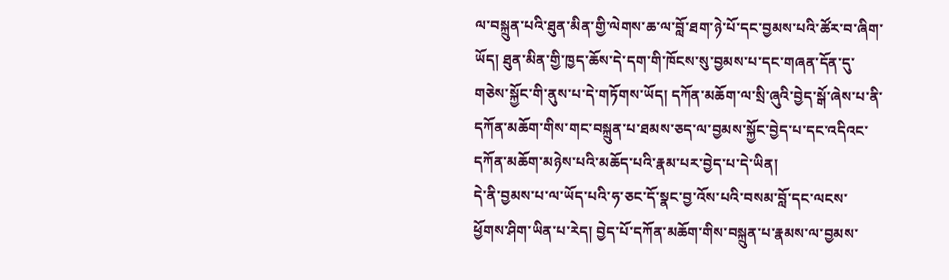ལ་བསྐྲུན་པའི་ཐུན་མིན་གྱི་ལེགས་ཆ་ལ་བློ་ཐག་ཉེ་པོ་དང་བྱམས་པའི་ཚོར་བ་ཞིག་ཡོད། ཐུན་མིན་གྱི་ཁྱད་ཆོས་དེ་དག་གི་ཁོངས་སུ་བྱམས་པ་དང་གཞན་དོན་དུ་གཅེས་སྐྱོང་གི་ནུས་པ་དེ་གཏོགས་ཡོད། དཀོན་མཆོག་ལ་སྲི་ཞུའི་བྱེད་སྒོ་ཞེས་པ་ནི་དཀོན་མཆོག་གིས་གང་བསྐྲུན་པ་ཐམས་ཅད་ལ་བྱམས་སྐྱོང་བྱེད་པ་དང་འདིའང་དཀོན་མཆོག་མཉེས་པའི་མཆོད་པའི་རྣམ་པར་བྱེད་པ་དེ་ཡིན།
དེ་ནི་བྱམས་པ་ལ་ཡོད་པའི་ཧ་ཅང་དོ་སྣང་བྱ་འོས་པའི་བསམ་བློ་དང་ལངས་ཕྱོགས་ཤིག་ཡིན་པ་རེད། བྱེད་པོ་དཀོན་མཆོག་གིས་བསྐྲུན་པ་རྣམས་ལ་བྱམས་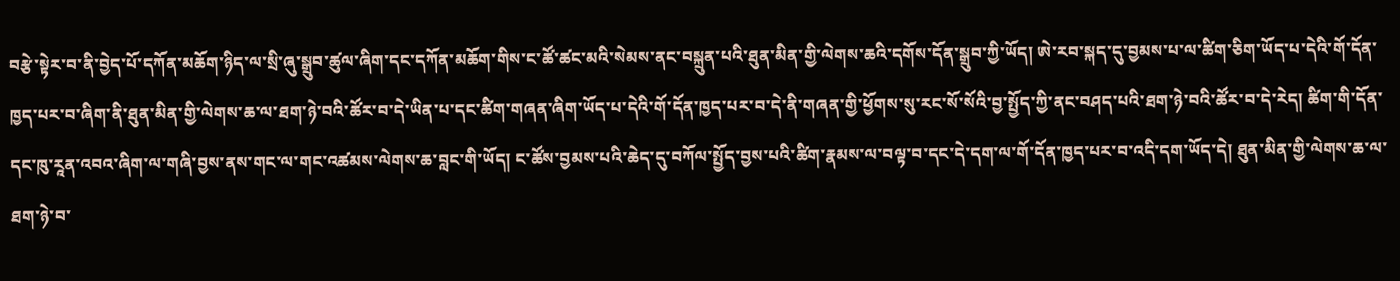བརྩེ་སྟེར་བ་ནི་བྱེད་པོ་དཀོན་མཆོག་ཉིད་ལ་སྲི་ཞུ་སྒྲུབ་ཚུལ་ཞིག་དང་དཀོན་མཆོག་གིས་ང་ཚོ་ཚང་མའི་སེམས་ནང་བསྐྲུན་པའི་ཐུན་མིན་གྱི་ལེགས་ཆའི་དགོས་དོན་སྒྲུབ་ཀྱི་ཡོད། ཨེ་རབ་སྐད་དུ་བྱམས་པ་ལ་ཚིག་ཅིག་ཡོད་པ་དེའི་གོ་དོན་ཁྱད་པར་བ་ཞིག་ནི་ཐུན་མིན་གྱི་ལེགས་ཆ་ལ་ཐག་ཉེ་བའི་ཚོར་བ་དེ་ཡིན་པ་དང་ཚིག་གཞན་ཞིག་ཡོད་པ་དེའི་གོ་དོན་ཁྱད་པར་བ་དེ་ནི་གཞན་གྱི་ཕྱོགས་སུ་རང་སོ་སོའི་བྱ་སྤྱོད་ཀྱི་ནང་བཤད་པའི་ཐག་ཉེ་བའི་ཚོར་བ་དེ་རེད། ཚིག་གི་དོན་དང་ཁུ་རཱན་འབའ་ཞིག་ལ་གཞི་བྱས་ནས་གང་ལ་གང་འཚམས་ལེགས་ཆ་བླང་གི་ཡོད། ང་ཚོས་བྱམས་པའི་ཆེད་དུ་བཀོལ་སྤྱོད་བྱས་པའི་ཚིག་རྣམས་ལ་བལྟ་བ་དང་དེ་དག་ལ་གོ་དོན་ཁྱད་པར་བ་འདི་དག་ཡོད་དེ། ཐུན་མིན་གྱི་ལེགས་ཆ་ལ་ཐག་ཉེ་བ་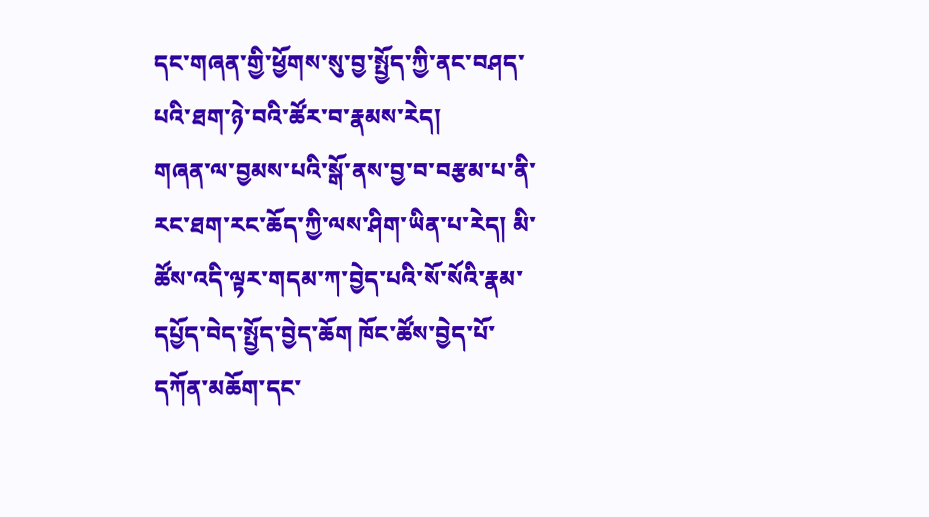དང་གཞན་གྱི་ཕྱོགས་སུ་བྱ་སྤྱོད་ཀྱི་ནང་བཤད་པའི་ཐག་ཉེ་བའི་ཚོར་བ་རྣམས་རེད།
གཞན་ལ་བྱམས་པའི་སྒོ་ནས་བྱ་བ་བརྩམ་པ་ནི་རང་ཐག་རང་ཆོད་ཀྱི་ལས་ཤིག་ཡིན་པ་རེད། མི་ཚོས་འདི་ལྟར་གདམ་ཀ་བྱེད་པའི་སོ་སོའི་རྣམ་དཔྱོད་བེད་སྤྱོད་བྱེད་ཆོག ཁོང་ཚོས་བྱེད་པོ་དཀོན་མཆོག་དང་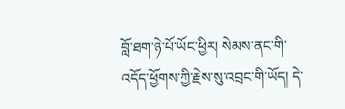བློ་ཐག་ཉེ་པོ་ཡོང་ཕྱིར། སེམས་ནང་གི་འདོད་ཕྱོགས་ཀྱི་རྗེས་སུ་འབྲང་གི་ཡོད། དེ་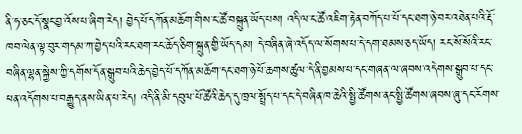ནི་ཧ་ཅང་དོ་སྣང་བྱ་འོས་པ་ཞིག་རེད། བྱེད་པོ་དཀོན་མཆོག་གིས་ང་ཚོ་བསྐྲུན་ཡོད་པས། འདི་ལ་ང་ཚོ་འཇིག་རྟེན་བཀོད་པ་པོ་དང་ཐག་ཉེ་བར་འཐེན་པའི་རྡོ་ཁབ་ལེན་ལྟ་བུར་གདམ་ཀ་བྱེད་པའི་རང་ཐག་རང་ཆོད་ཅིག་སྐྲུན་གྱི་ཡོད་དམ། དེ་བཞིན་ཞེ་འདོད་ལ་སོགས་པ་དེ་དག་ཐམས་ཅད་ཡོད། རང་སོ་སོའི་རང་བཞིན་ལྷན་སྐྱེས་ཀྱི་དགོས་དོན་སྒྲུབ་པའི་ཆེད་བྱེད་པོ་དཀོན་མཆོག་དང་ཐག་ཉེ་པོ་ཆགས་ཚུལ་དེ་ནི་བྱམས་པ་དང་གཞན་ལ་ཞབས་འདེགས་སྒྲུབ་པ་དང་ཕན་འདོགས་པ་བརྒྱུད་ནས་ཡིན་པ་རེད། འདི་ནི་མི་དབུལ་པོ་ཚོའི་ཆེད་དུ་ཁྲལ་སྤྲོད་པ་དང་དེ་བཞིན་ཁ་ཆེའི་སྤྱི་ཚོགས་ནང་སྤྱི་ཚོགས་ཞབས་ཞུ་དང་རོགས་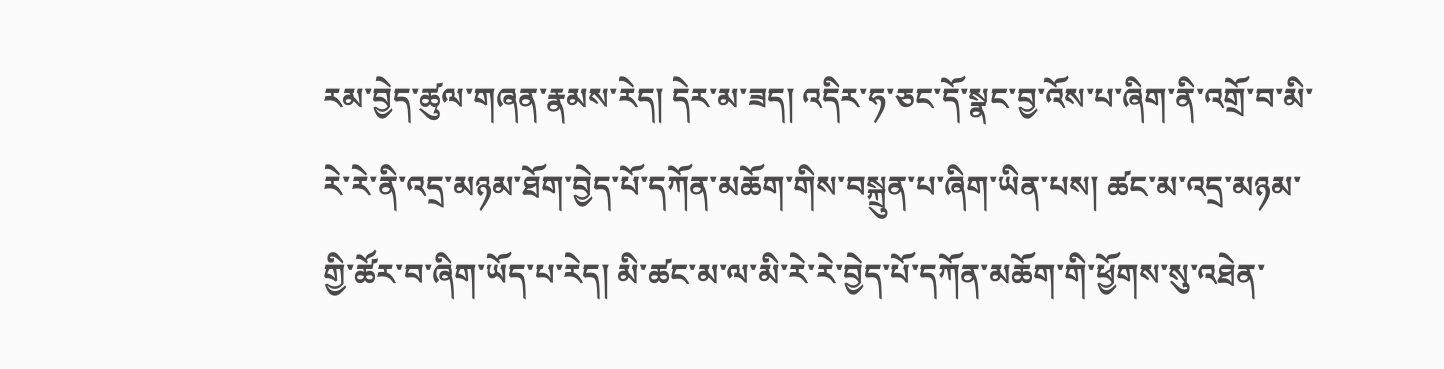རམ་བྱེད་ཚུལ་གཞན་རྣམས་རེད། དེར་མ་ཟད། འདིར་ཧ་ཅང་དོ་སྣང་བྱ་འོས་པ་ཞིག་ནི་འགྲོ་བ་མི་རེ་རེ་ནི་འདྲ་མཉམ་ཐོག་བྱེད་པོ་དཀོན་མཆོག་གིས་བསྐྲུན་པ་ཞིག་ཡིན་པས། ཚང་མ་འདྲ་མཉམ་གྱི་ཚོར་བ་ཞིག་ཡོད་པ་རེད། མི་ཚང་མ་ལ་མི་རེ་རེ་བྱེད་པོ་དཀོན་མཆོག་གི་ཕྱོགས་སུ་འཐེན་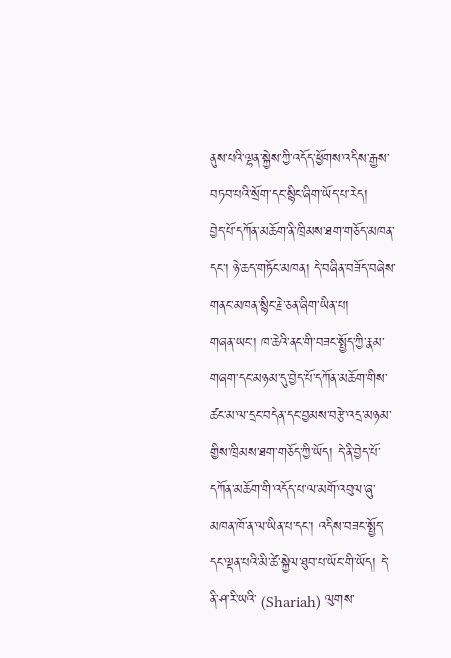ནུས་པའི་ལྷན་སྐྱེས་ཀྱི་འདོད་ཕྱོགས་འདིས་རྒྱས་བཏབ་པའི་སྲོག་དང་སྙིང་ཞིག་ཡོད་པ་རེད།
བྱེད་པོ་དཀོན་མཆོག་ནི་ཁྲིམས་ཐག་གཅོད་མཁན་དང་། ཉེ་ཆད་གཏོང་མཁན། དེ་བཞིན་བཟོད་བཞེས་གནང་མཁན་སྙིང་རྗེ་ཅན་ཞིག་ཡིན་པ།
གཞན་ཡང་། ཁ་ཆེའི་ནང་གི་བཟང་སྤྱོད་ཀྱི་རྣམ་གཞག་དང་མཉམ་དུ་བྱེད་པོ་དཀོན་མཆོག་གིས་ཚང་མ་ལ་དྲང་བདེན་དང་བྱམས་བརྩེ་འདྲ་མཉམ་གྱིས་ཁྲིམས་ཐག་གཅོད་ཀྱི་ཡོད། དེ་ནི་བྱེད་པོ་དཀོན་མཆོག་གི་འདོད་པ་ལ་མགོ་འབུལ་ཞུ་མཁན་ཁོ་ན་ལ་ཡིན་པ་དང་། འདིས་བཟང་སྤྱོད་དང་ལྡན་པའི་མི་ཚེ་སྐྱེལ་ཐུབ་པ་ཡོང་གི་ཡོད། དེ་ནི་ཤ་རི་ཡའི་ (Shariah) ལུགས་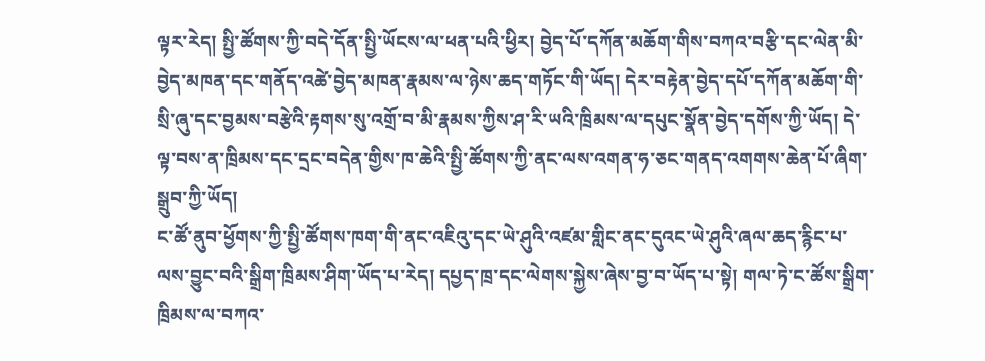ལྟར་རེད། སྤྱི་ཚོགས་ཀྱི་བདེ་དོན་སྤྱི་ཡོངས་ལ་ཕན་པའི་ཕྱིར། བྱེད་པོ་དཀོན་མཆོག་གིས་བཀའ་བརྩི་དང་ལེན་མི་བྱེད་མཁན་དང་གནོད་འཚེ་བྱེད་མཁན་རྣམས་ལ་ཉེས་ཆད་གཏོང་གི་ཡོད། དེར་བརྟེན་བྱེད་དཔོ་དཀོན་མཆོག་གི་སྲི་ཞུ་དང་བྱམས་བརྩེའི་རྟགས་སུ་འགྲོ་བ་མི་རྣམས་ཀྱིས་ཤ་རི་ཡའི་ཁྲིམས་ལ་དཔུང་སྣོན་བྱེད་དགོས་ཀྱི་ཡོད། དེ་ལྟ་བས་ན་ཁྲིམས་དང་དྲང་བདེན་གྱིས་ཁ་ཆེའི་སྤྱི་ཚོགས་ཀྱི་ནང་ལས་འགན་ཧ་ཅང་གནད་འགགས་ཆེན་པོ་ཞིག་སྒྲུབ་ཀྱི་ཡོད།
ང་ཚོ་ནུབ་ཕྱོགས་ཀྱི་སྤྱི་ཚོགས་ཁག་གི་ནང་འཇིའུ་དང་ཡེ་ཤུའི་འཛམ་གླིང་ནང་དུའང་ཡེ་ཤུའི་ཞལ་ཆད་རྙིང་པ་ལས་བྱུང་བའི་སྒྲིག་ཁྲིམས་ཤིག་ཡོད་པ་རེད། དཔྱད་ཁྲ་དང་ལེགས་སྐྱེས་ཞེས་བྱ་བ་ཡོད་པ་སྟེ། གལ་ཏེ་ང་ཚོས་སྒྲིག་ཁྲིམས་ལ་བཀའ་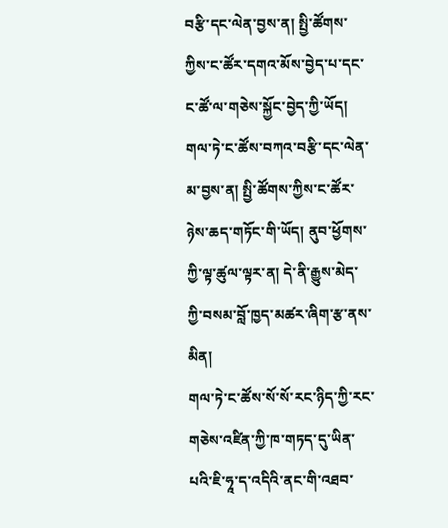བརྩི་དང་ལེན་བྱས་ན། སྤྱི་ཚོགས་ཀྱིས་ང་ཚོར་དགའ་མོས་བྱེད་པ་དང་ང་ཚོ་ལ་གཅེས་སྐྱོང་བྱེད་ཀྱི་ཡོད། གལ་ཏེ་ང་ཚོས་བཀའ་བརྩི་དང་ལེན་མ་བྱས་ན། སྤྱི་ཚོགས་ཀྱིས་ང་ཚོར་ཉེས་ཆད་གཏོང་གི་ཡོད། ནུབ་ཕྱོགས་ཀྱི་ལྟ་ཚུལ་ལྟར་ན། དེ་ནི་རྒྱུས་མེད་ཀྱི་བསམ་བློ་ཁྱད་མཚར་ཞིག་རྩ་ནས་མིན།
གལ་ཏེ་ང་ཚོས་སོ་སོ་རང་ཉིད་ཀྱི་རང་གཅེས་འཛིན་ཀྱི་ཁ་གཏད་དུ་ཡིན་པའི་ཇི་ཧཱ་ད་འདིའི་ནང་གི་འཐབ་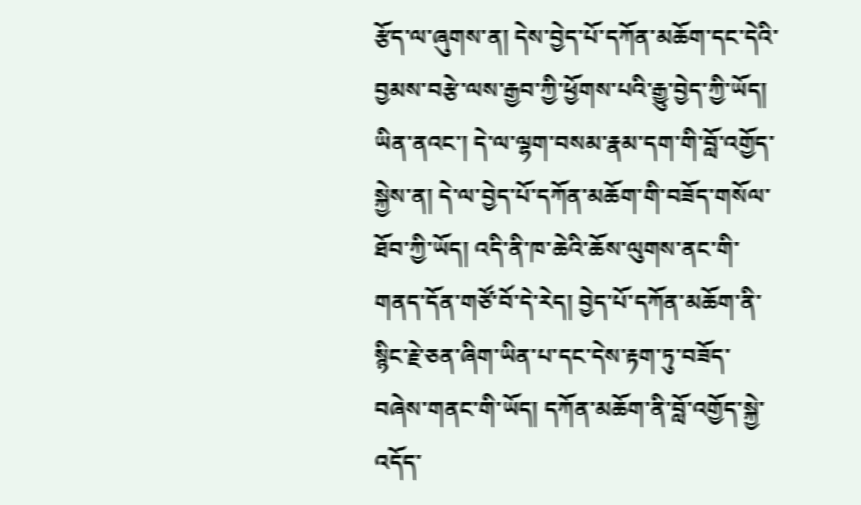རྩོད་ལ་ཞུགས་ན། དེས་བྱེད་པོ་དཀོན་མཆོག་དང་དེའི་བྱམས་བརྩེ་ལས་རྒྱབ་ཀྱི་ཕྱོགས་པའི་རྒྱུ་བྱེད་ཀྱི་ཡོད། ཡིན་ནའང་། དེ་ལ་ལྷག་བསམ་རྣམ་དག་གི་བློ་འགྱོད་སྐྱེས་ན། དེ་ལ་བྱེད་པོ་དཀོན་མཆོག་གི་བཟོད་གསོལ་ཐོབ་ཀྱི་ཡོད། འདི་ནི་ཁ་ཆེའི་ཆོས་ལུགས་ནང་གི་གནད་དོན་གཙོ་བོ་དེ་རེད། བྱེད་པོ་དཀོན་མཆོག་ནི་སྙིང་རྗེ་ཅན་ཞིག་ཡིན་པ་དང་དེས་རྟག་ཏུ་བཟོད་བཞེས་གནང་གི་ཡོད། དཀོན་མཆོག་ནི་བློ་འགྱོད་སྐྱེ་འདོད་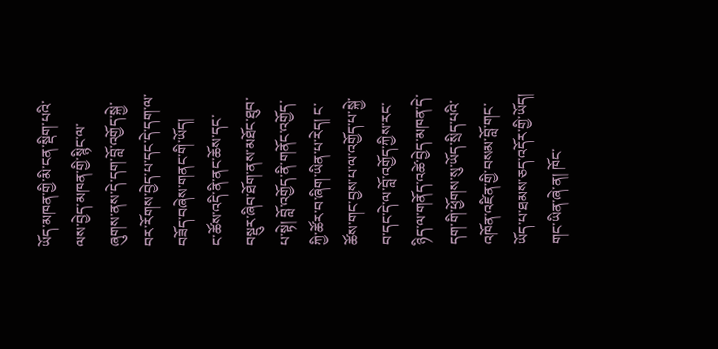ཡོད་མཁན་གྱི་མི་ངན་སྡིག་པའི་ལས་བྱེད་མཁན་གྱི་སྙིང་ལ་ཞུགས་ནས་དེ་དག་བློ་འགྱོད་སྐྱེ་བར་རོགས་བྱེད་པ་དང་དེ་དག་ལ་བཟོད་བཞེས་གནང་གི་ཡོད།
ང་ཚོས་འདི་ནི་ནང་ཆོས་དང་བསྡུར་ཞིབ་ཐོག་ནས་མཐོང་ཐུབ་པ་སྟེ། བློ་འགྱོད་ནི་གནོང་འགྱོད་ཀྱི་ཚོར་བ་ཞིག་ཡིན་པ་རེད། ང་ཚོས་གང་བྱས་པ་ལ་འགྱོད་པ་སྐྱེ་བ་དང་དེ་ལ་བློ་འགྱོད་ཀྱིས་རང་ཉིད་ལ་གནོད་འཚེ་བྱེད་མཁན་དེ་དག་གི་ཕྱོགས་སུ་ཡོད་སྲིད་པའི་འཁོན་འཛིན་གྱི་བསམ་བློ་གང་ཡོད་པ་ཐམས་ཅད་འདོར་གྱི་ཡོད། གང་ཡིན་ཞེ་ན། ཁོང་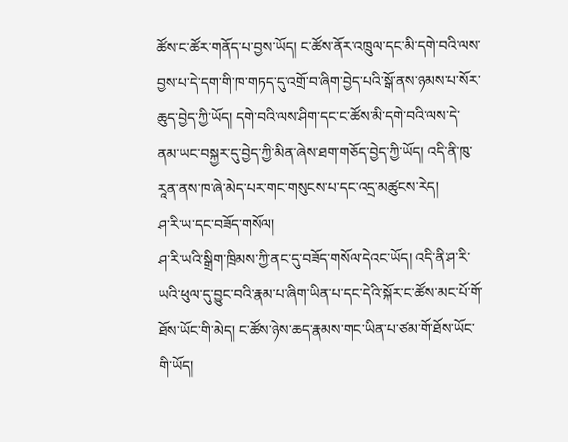ཚོས་ང་ཚོར་གནོད་པ་བྱས་ཡོད། ང་ཚོས་ནོར་འཁྲུལ་དང་མི་དགེ་བའི་ལས་བྱས་པ་དེ་དག་གི་ཁ་གཏད་དུ་འགྲོ་བ་ཞིག་བྱེད་པའི་སྒོ་ནས་ཉམས་པ་སོར་ཆུད་བྱེད་ཀྱི་ཡོད། དགེ་བའི་ལས་ཤིག་དང་ང་ཚོས་མི་དགེ་བའི་ལས་དེ་ནམ་ཡང་བསྐྱར་དུ་བྱེད་ཀྱི་མིན་ཞེས་ཐག་གཅོད་བྱེད་ཀྱི་ཡོད། འདི་ནི་ཁུ་རཱན་ནས་ཁ་ཞེ་མེད་པར་གང་གསུངས་པ་དང་འདྲ་མཚུངས་རེད།
ཤ་རི་ཡ་དང་བཟོད་གསོལ།
ཤ་རི་ཡའི་སྒྲིག་ཁྲིམས་ཀྱི་ནང་དུ་བཟོད་གསོལ་དེའང་ཡོད། འདི་ནི་ཤ་རི་ཡའི་ཕུལ་དུ་བྱུང་བའི་རྣམ་པ་ཞིག་ཡིན་པ་དང་དེའི་སྐོར་ང་ཚོས་མང་པོ་གོ་ཐོས་ཡོང་གི་མེད། ང་ཚོས་ཉེས་ཆད་རྣམས་གང་ཡིན་པ་ཙམ་གོ་ཐོས་ཡོང་གི་ཡོད།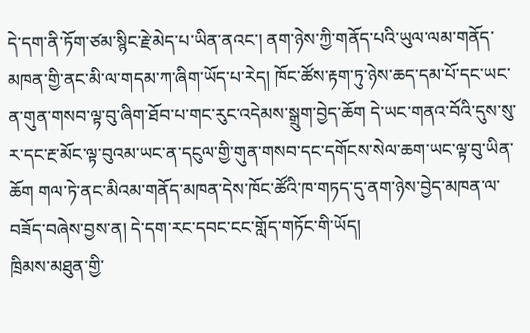དེ་དག་ནི་ཏོག་ཙམ་སྙིང་རྗེ་མེད་པ་ཡིན་ནའང་། ནག་ཉེས་ཀྱི་གནོད་པའི་ཡུལ་ལམ་གནོད་མཁན་གྱི་ནང་མི་ལ་གདམ་ཀ་ཞིག་ཡོད་པ་རེད། ཁོང་ཚོས་རྟག་ཏུ་ཉེས་ཆད་དམ་པོ་དང་ཡང་ན་གུན་གསབ་ལྟ་བུ་ཞིག་ཐོབ་པ་གང་རུང་འདེམས་སྒྲུག་བྱེད་ཆོག དེ་ཡང་གནའ་བོའི་དུས་སུ་ར་དང་རྔ་མོང་ལྟ་བུའམ་ཡང་ན་དངུལ་གྱི་གུན་གསབ་དང་དགོངས་སེལ་ཆག་ཡང་ལྟ་བུ་ཡིན་ཆོག གལ་ཏེ་ནང་མིའམ་གནོད་མཁན་དེས་ཁོང་ཚོའི་ཁ་གཏད་དུ་ནག་ཉེས་བྱེད་མཁན་ལ་བཟོད་བཞེས་བྱས་ན། དེ་དག་རང་དབང་ངང་གློད་གཏོང་གི་ཡོད།
ཁྲིམས་མཐུན་གྱི་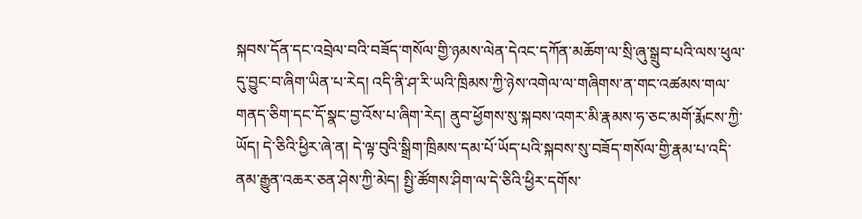སྐབས་དོན་དང་འབྲེལ་བའི་བཟོད་གསོལ་གྱི་ཉམས་ལེན་དེའང་དཀོན་མཆོག་ལ་སྲི་ཞུ་སྒྲུབ་པའི་ལས་ཕུལ་དུ་བྱུང་བ་ཞིག་ཡིན་པ་རེད། འདི་ནི་ཤ་རི་ཡའི་ཁྲིམས་ཀྱི་ཉེས་འགེལ་ལ་གཞིགས་ན་གང་འཚམས་གལ་གནད་ཅིག་དང་དོ་སྣང་བྱ་འོས་པ་ཞིག་རེད། ནུབ་ཕྱོགས་སུ་སྐབས་འགར་མི་རྣམས་ཧ་ཅང་མགོ་རྨོངས་ཀྱི་ཡོད། དེ་ཅིའི་ཕྱིར་ཞེ་ན། དེ་ལྟ་བུའི་སྒྲིག་ཁྲིམས་དམ་པོ་ཡོད་པའི་སྐབས་སུ་བཟོད་གསོལ་གྱི་རྣམ་པ་འདི་ནམ་རྒྱུན་འཆར་ཅན་ཤེས་ཀྱི་མེད། སྤྱི་ཚོགས་ཤིག་ལ་དེ་ཅིའི་ཕྱིར་དགོས་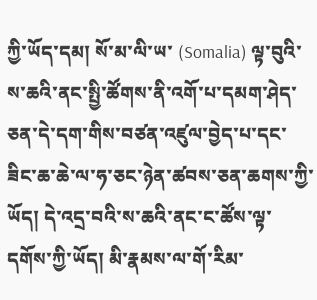ཀྱི་ཡོད་དམ། སོ་མ་ལི་ཡ་ (Somalia) ལྟ་བུའི་ས་ཆའི་ནང་སྤྱི་ཚོགས་ནི་འགོ་པ་དམག་ཤེད་ཅན་དེ་དག་གིས་བཙན་འཛུལ་བྱེད་པ་དང་ཟིང་ཆ་ཆེ་ལ་ཧ་ཅང་ཉེན་ཚབས་ཅན་ཆགས་ཀྱི་ཡོད། དེ་འདྲ་བའི་ས་ཆའི་ནང་ང་ཚོས་ལྟ་དགོས་ཀྱི་ཡོད། མི་རྣམས་ལ་གོ་རིམ་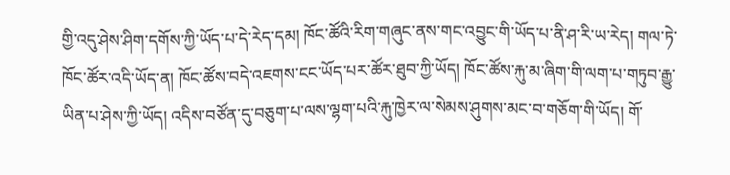གྱི་འདུ་ཤེས་ཤིག་དགོས་ཀྱི་ཡོད་པ་དེ་རེད་དམ། ཁོང་ཚོའི་རིག་གཞུང་ནས་གང་འབྱུང་གི་ཡོད་པ་ནི་ཤ་རི་ཡ་རེད། གལ་ཏེ་ཁོང་ཚོར་འདི་ཡོད་ན། ཁོང་ཚོས་བདེ་འཇགས་ངང་ཡོད་པར་ཚོར་ཐུབ་ཀྱི་ཡོད། ཁོང་ཚོས་རྐུ་མ་ཞིག་གི་ལག་པ་གཏུབ་རྒྱུ་ཡིན་པ་ཤེས་ཀྱི་ཡོད། འདིས་བཙོན་དུ་བཅུག་པ་ལས་ལྷག་པའི་རྐུ་ཁྱེར་ལ་སེམས་ཤུགས་མང་བ་གཅོག་གི་ཡོད། གོ་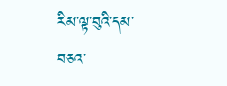རིམ་ལྟ་བུའི་དམ་བཅའ་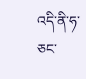འདི་ནི་ཧ་ཅང་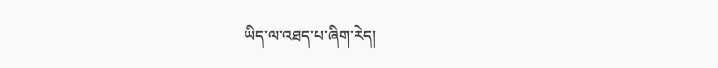ཡིད་ལ་འཐད་པ་ཞིག་རེད།